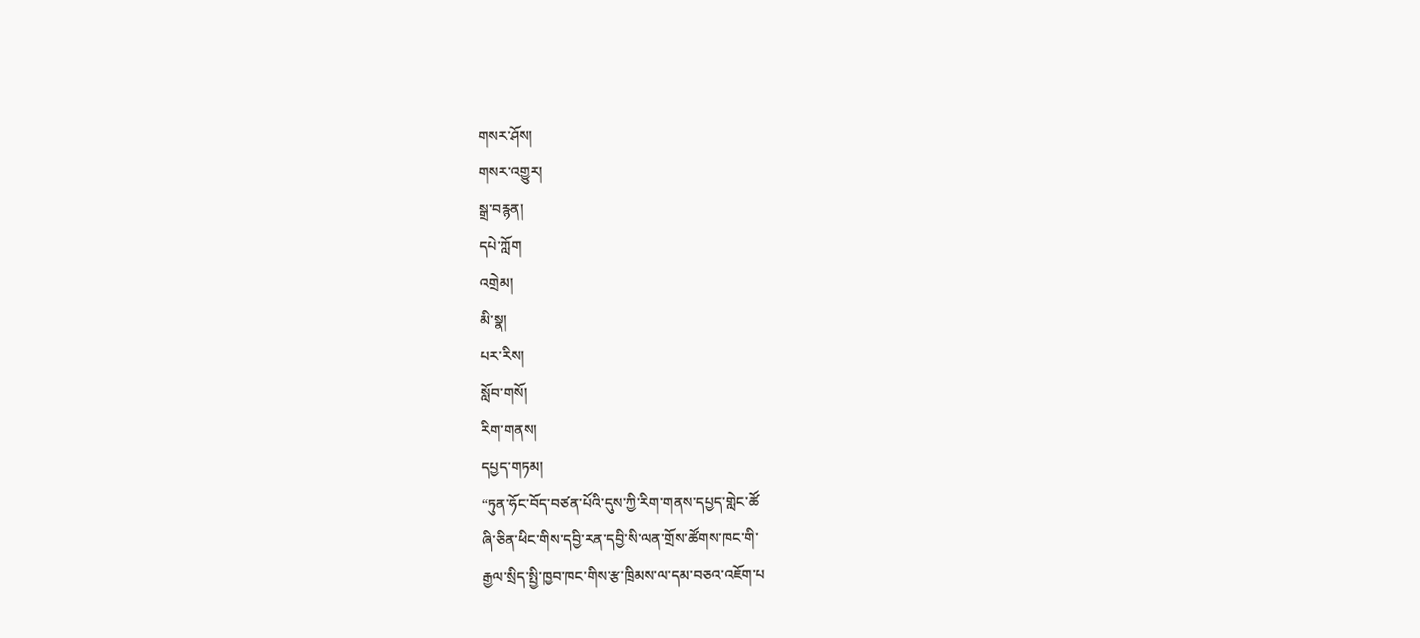གསར་ཤོས།
གསར་འགྱུར།
སྒྲ་བརྙན།
དཔེ་ཀློག
འགྲེམ།
མི་སྣ།
པར་རིས།
སློབ་གསོ།
རིག་གནས།
དཔྱད་གཏམ།
“ཏུན་ཧོང་བོད་བཙན་པོའི་དུས་ཀྱི་རིག་གནས་དཔྱད་གླེང་ཚོ
ཞི་ཅིན་ཕིང་གིས་དབྱི་རན་དབྱི་སི་ལན་གྲོས་ཚོགས་ཁང་གི་
རྒྱལ་སྲིད་སྤྱི་ཁྱབ་ཁང་གིས་རྩ་ཁྲིམས་ལ་དམ་བཅའ་འཇོག་པ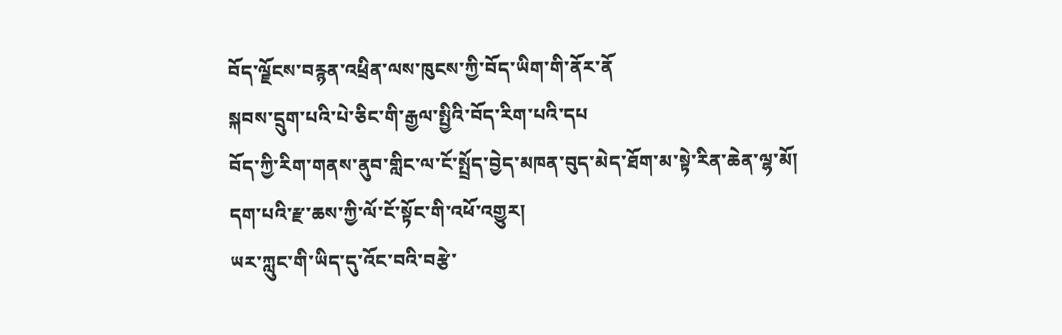བོད་ལྗོངས་བརྙན་འཕྲིན་ལས་ཁུངས་ཀྱི་བོད་ཡིག་གི་ནོར་ནོ
སྐབས་དྲུག་པའི་པེ་ཅིང་གི་རྒྱལ་སྤྱིའི་བོད་རིག་པའི་དཔ
བོད་ཀྱི་རིག་གནས་ནུབ་གླིང་ལ་ངོ་སྤྲོད་བྱེད་མཁན་བུད་མེད་ཐོག་མ་སྟེ་རིན་ཆེན་ལྷ་མོ།
དག་པའི་རྫ་ཆས་ཀྱི་ལོ་ངོ་སྟོང་གི་འཕོ་འགྱུར།
ཡར་ཀླུང་གི་ཡིད་དུ་འོང་བའི་བརྩེ་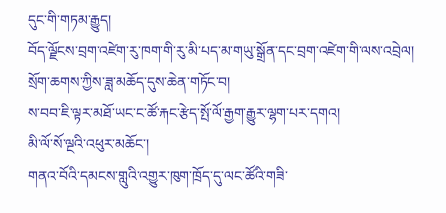དུང་གི་གཏམ་རྒྱུད།
བོད་ལྗོངས་བྲག་འཛེག་རུ་ཁག་གི་རུ་མི་པད་མ་གཡུ་སྒྲོན་དང་བྲག་འཛེག་གི་ལས་འབྲེལ།
སྲོག་ཆགས་ཀྱིས་ཟླ་མཆོད་དུས་ཆེན་གཏོང་བ།
ས་བབ་ཇི་ལྟར་མཐོ་ཡང་ང་ཚོ་རྐང་རྩེད་སྤོ་ལོ་རྒྱག་རྒྱུར་ལྷག་པར་དགའ།
མི་ལོ་སོ་ལྔའི་འཕུར་མཆོང་།
གནའ་བོའི་དམངས་གླུའི་འགྱུར་ཁུག་ཁྲོད་དུ་ལང་ཚོའི་གཟི་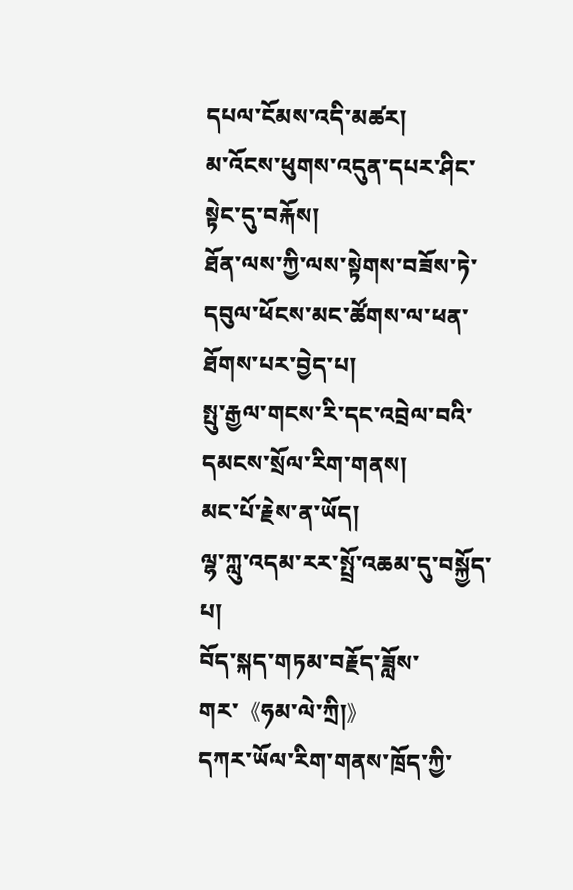དཔལ་ངོམས་འདི་མཚར།
མ་འོངས་ཕུགས་འདུན་དཔར་ཤིང་སྟེང་དུ་བརྐོས།
ཐོན་ལས་ཀྱི་ལས་སྟེགས་བཟོས་ཏེ་དབུལ་ཕོངས་མང་ཚོགས་ལ་ཕན་ཐོགས་པར་བྱེད་པ།
སྤུ་རྒྱལ་གངས་རི་དང་འབྲེལ་བའི་དམངས་སྲོལ་རིག་གནས།
མང་པོ་རྗེས་ན་ཡོད།
ལྷ་ཀླུ་འདམ་རར་སྤྲོ་འཆམ་དུ་བསྐྱོད་པ།
བོད་སྐད་གཏམ་བརྗོད་ཟློས་གར་《ཧམ་ལེ་ཀྲི།》
དཀར་ཡོལ་རིག་གནས་ཁྲོད་ཀྱི་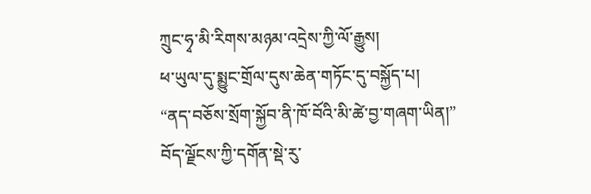ཀྲུང་ཧྭ་མི་རིགས་མཉམ་འདྲེས་ཀྱི་ལོ་རྒྱུས།
ཕ་ཡུལ་དུ་སྨྱུང་གྲོལ་དུས་ཆེན་གཏོང་དུ་བསྐྱོད་པ།
“ནད་བཅོས་སྲོག་སྐྱོབ་ནི་ཁོ་བོའི་མི་ཚེ་བྱ་གཞག་ཡིན།”
བོད་ལྗོངས་ཀྱི་དགོན་སྡེ་རུ་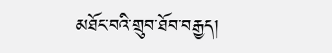མཐོང་བའི་གྲུབ་ཐོབ་བརྒྱད།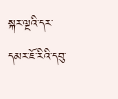སྐར་ལྔའི་དར་དམར་ཇོ་རིའི་དབུ་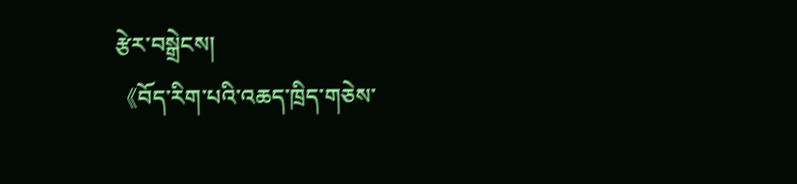རྩེར་བསྒྲེངས།
《བོད་རིག་པའི་འཆད་ཁྲིད་གཅེས་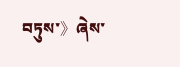བཏུས་》ཞེས་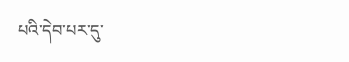པའི་དེབ་པར་དུ་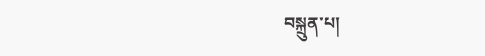བསྐྲུན་པ།